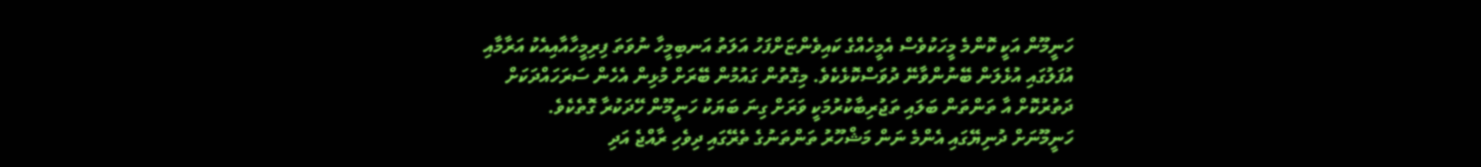ހަނީމޫން އަކީ ކޮންމެ މީހަކުވެސް އެމީހެއްގެ ކައިވެންޏަށްފަހު އަލަތު އަނބިމީހާ ނުވަތަ ފިރިމީހާއާއިއެކު އަރާމާއި އުފަލުގައި އުޅެލަން ބޭނުންވާނޭ ދުވަސްކޮޅެކެވެ. މިގޮތުން ގައުމުން ބޭރަށް މުޅިން އެހެން ސަރަހައްދަކަށް ދަތުރުކޮށް އާ ތަންތަން ބަލައި ތަޖުރިބާކުރުމަކީ ވަރަށް ގިނަ ބަޔަކު ހަނީމޫން ހޭދަކުރާ ގޮތެކެވެ.
ހަނީމޫނަށް ދުނިޔޭގައި އެންމެ ނަން މަޝްހޫރު ތަންތަނުގެ ތެރޭގައި ދިވެހި ރާއްޖެ އަދި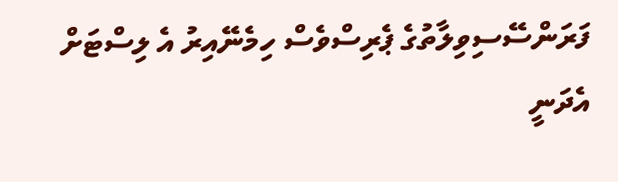ފަރަންސޭސިވިލާތުގެ ޕެރިސްވެސް ހިމެނޭއިރު އެ ލިސްޓަށް އެދަނީ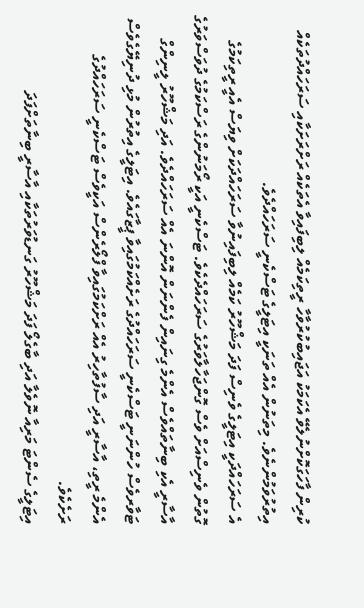ކުރިން ފާހަގަކޮށްނުލެވޭ އެކަމަކު އަޖައިބުކުރުވާހާ ރީތިކަމެއް ލިބިފައިވާ އެތަކެއް ރަށްރަށަކާއި ސަރަހައްދުތަކެއް އިތުރުވަމުންނެވެ. މިތަނުން އެއް ތަނަކީ އިޓަލީގެ ޓަސްކެނީ ސަރަހައްދެވެ.
އެ ސަރަހައްދަކީ އިޓަލީގެ ވެނިސް ފަދަ މަޝްހޫރު ކަމެއް ލިބިފައިނުވާ ސަރަހައްދަކަށް ވިޔަސް އެއީ ރީތިކަމުގެ ގޮތުން ވެނިސްއަށް ވެސް ގޮންޖަހާލާވަރުގެ ސަރަހައްދެކެވެ. ޓަސްކެނީ އަކީ ރޯމަނުންގެ ރަސްކަމުގެ ދުވަސްވަރުގެ އާސާރީ އެކި ބިނާތައްވެސް އެންމެ ގިނައިން ފެންނަން އޮންނަ އެއް ސަރަހައްދެވެ. އަދި މަޝްހޫރު ލީނިންގް ޓަވާރވެސް ހުންނަނީ ޓަސްކެނީ ސަރަހައްދުގެ ރަށެއްކަމުގައިވާ ޕީޒާގައެވެ. އިޓަލީގެ އިތުރުން މުޅި ދުނިޔޭގެވެސް އެންމެ ރީތި، އާސާރީ އަދި ސާފުތާހިރު އެއް ރަށްކަމުގައިވާ ފްލޯރެންސް އަކީވެސް ޓަސްކެނީ ސަރަހައްދުގެ ރަށެކެވެ.
އިޓަލީގެ ސެންޓަ މަރިއާ ނޮވެލާ އަދި ބާގެލޯ ފަދަ މަޝްހޫރު ގަނޑުވަރުތަކާއި އާސާރީ ބިނާތަށްފަދަ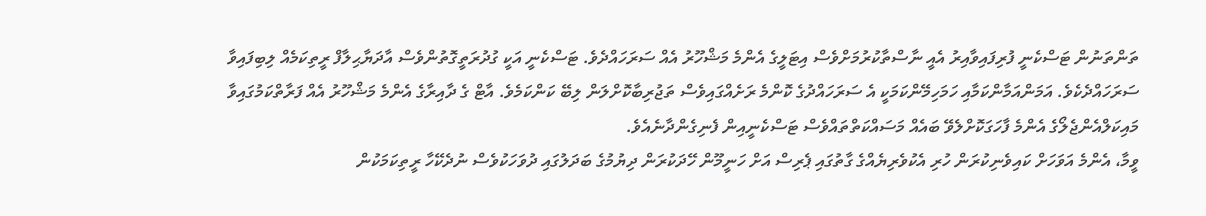ތަންތަނުން ޓަސްކެނީ ފުރިފައިވާއިރު އެއީ ނާސްތާކުރުމަށްވެސް އިޓަލީގެ އެންމެ މަޝްހޫރު އެއް ސަރަހައްދެވެ. ޓަސްކެނީ އަކީ ގުދުރަތީގޮތުންވެސް އާދަޔާޙިލާފް ރީތިކަމެއް ލިބިފައިވާ ސަރަހައްދެކެވެ. އަމަންއަމާންކަމާއި ހަމަހިމޭންކަމަކީ އެ ސަރަހައްދުގެ ކޮންމެ ރަށެއްގައިވެސް ތަޖުރިބާކޮށްލަން ލިބޭ ކަންކަމެވެ. އާޓް ގެ ދާއިރާގެ އެންމެ މަޝްހޫރު އެއް ފަރާތްކަމުގައިވާ މައިކަލްއެންޖެލޯގެ އެންމެ ފާހަގަކޮށްލެވޭ ބައެއް މަސައްކަތްތައްވެސް ޓަސްކެނީއިން ފެނިގެންދާނެއެވެ.
ވީމާ، އެންމެ އަވަހަށް ކައިވެނިކުރަން ހުރި އެކުވެރިޔެއްގެ ގާތުގައި ޕެރިސް އަށް ހަނީމޫން ހޭދަކުރަން ދިޔުމުގެ ބަދަލުގައި ދުވަހަކުވެސް ނުދެކޭހާ ރީތިކަމަކުން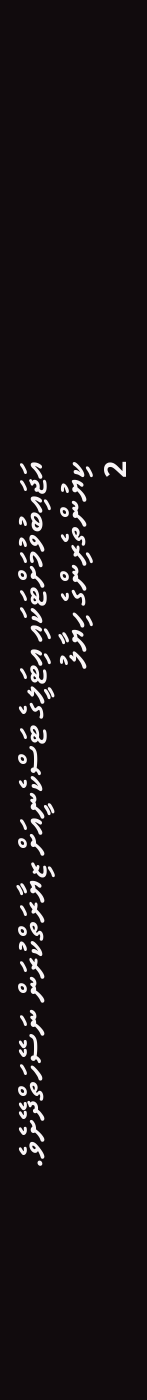އަޖައިބުވުމަށްޓަކައި އިޓަލީގެ ޓަސްކެނީއަށް ޒިޔާރަތްކުރަން ނަސޭހަތްދޭށެވެ.
ކިޔުންތެރިންގެ ހިޔާލު
2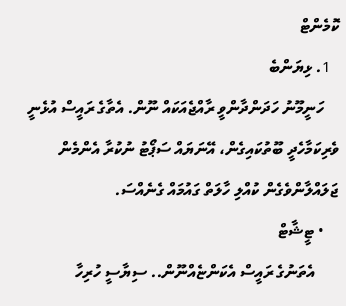ކޮމެންޓް
  1. ޅިޔަންބެ
    ހަނީމޫނު ހަދަންދާންވީ ރާއްޖެއަކައް ނޫން. އެތާގެ ރައީސް އުޅެނީ ވެރިކަމާހެދީ ބޫތުކައިގެން، އޭނަޔައް ސަޕޯޓު ނުކުރާ އެންމެން ޖަލައްލާންވެގެން ކުއްލި ހާލަތް ގައުމައް ގެނެއްސަ.
    • ޓީޝާޓް
      އެތަނުގެ ރައީސް އެކަންޏެއްނޫން.. ސިޔާސީ ހުރިހާ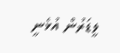ލީޑަރުން އުޅެނީ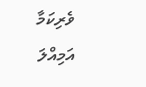ވެރިކަމާ އަމިއްލަ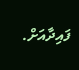ފައިދާއަށް.